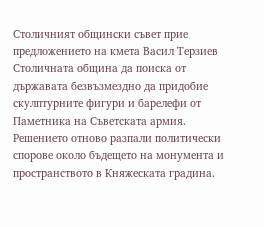Столичният общински съвет прие предложението на кмета Васил Терзиев Столичната община да поиска от държавата безвъзмездно да придобие скулптурните фигури и барелефи от Паметника на Съветската армия. Решението отново разпали политически спорове около бъдещето на монумента и пространството в Княжеската градина.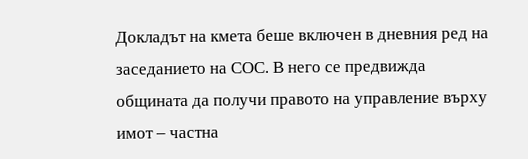Докладът на кмета беше включен в дневния ред на заседанието на СОС. В него се предвижда общината да получи правото на управление върху имот – частна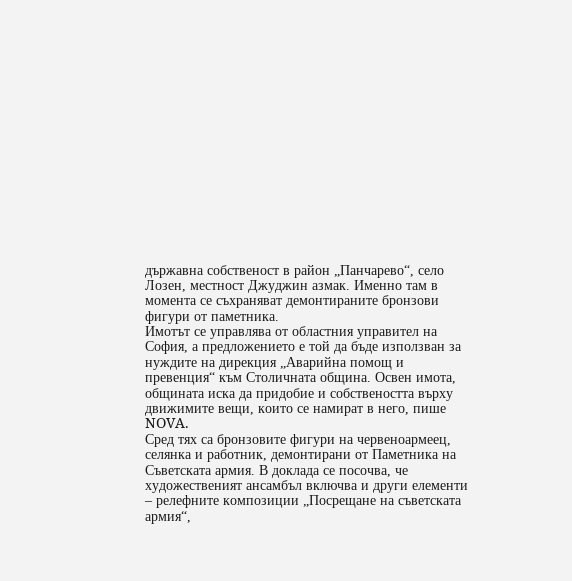държавна собственост в район „Панчарево“, село Лозен, местност Джуджин азмак. Именно там в момента се съхраняват демонтираните бронзови фигури от паметника.
Имотът се управлява от областния управител на София, а предложението е той да бъде използван за нуждите на дирекция „Аварийна помощ и превенция“ към Столичната община. Освен имота, общината иска да придобие и собствеността върху движимите вещи, които се намират в него, пише NOVA.
Сред тях са бронзовите фигури на червеноармеец, селянка и работник, демонтирани от Паметника на Съветската армия. В доклада се посочва, че художественият ансамбъл включва и други елементи – релефните композиции „Посрещане на съветската армия“,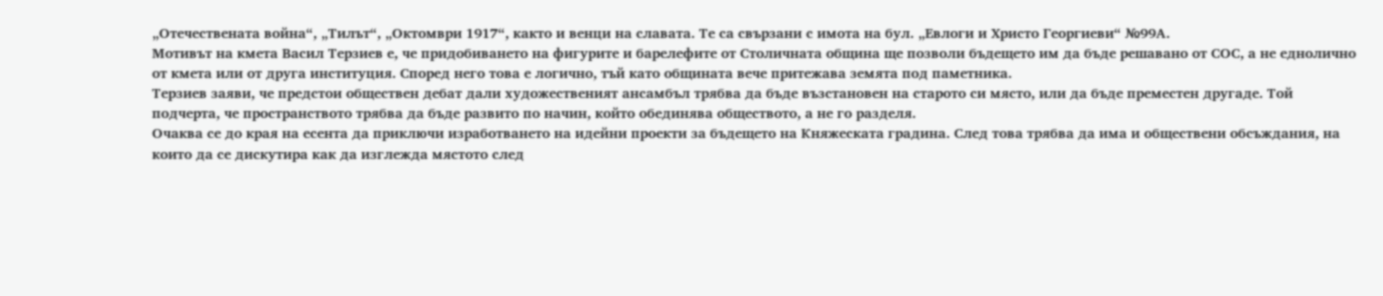„Отечествената война“, „Тилът“, „Октомври 1917“, както и венци на славата. Те са свързани с имота на бул. „Евлоги и Христо Георгиеви“ №99А.
Мотивът на кмета Васил Терзиев е, че придобиването на фигурите и барелефите от Столичната община ще позволи бъдещето им да бъде решавано от СОС, а не еднолично от кмета или от друга институция. Според него това е логично, тъй като общината вече притежава земята под паметника.
Терзиев заяви, че предстои обществен дебат дали художественият ансамбъл трябва да бъде възстановен на старото си място, или да бъде преместен другаде. Той подчерта, че пространството трябва да бъде развито по начин, който обединява обществото, а не го разделя.
Очаква се до края на есента да приключи изработването на идейни проекти за бъдещето на Княжеската градина. След това трябва да има и обществени обсъждания, на които да се дискутира как да изглежда мястото след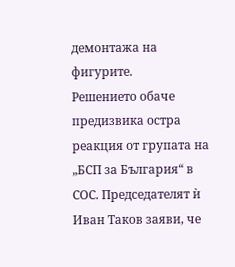демонтажа на фигурите.
Решението обаче предизвика остра реакция от групата на „БСП за България“ в СОС. Председателят ѝ Иван Таков заяви, че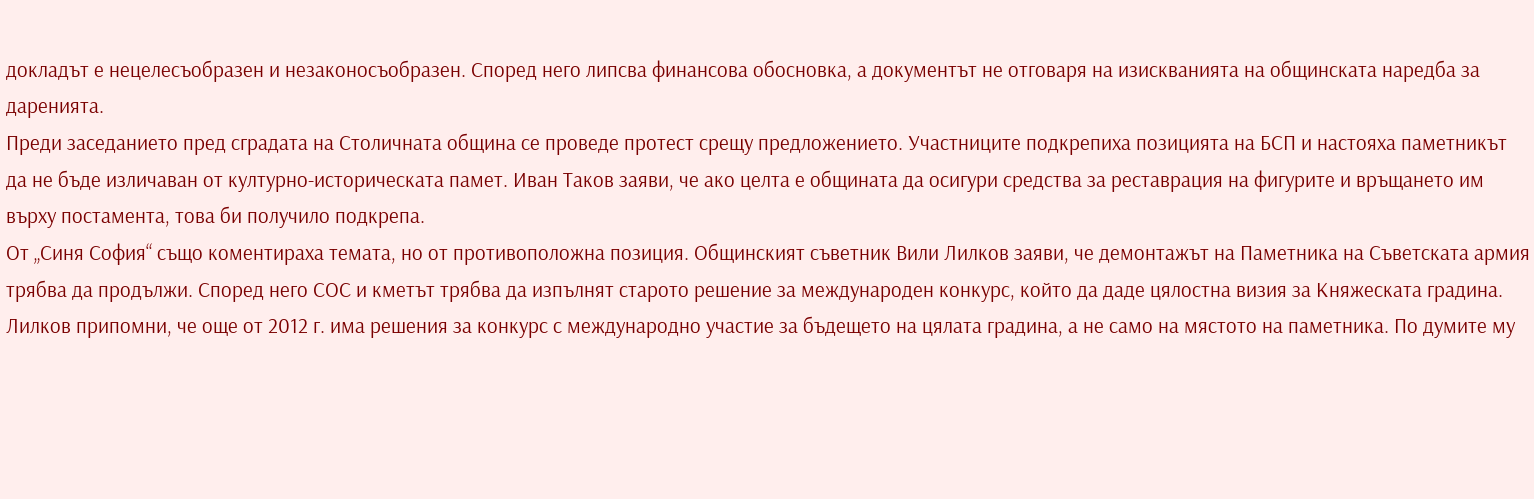докладът е нецелесъобразен и незаконосъобразен. Според него липсва финансова обосновка, а документът не отговаря на изискванията на общинската наредба за даренията.
Преди заседанието пред сградата на Столичната община се проведе протест срещу предложението. Участниците подкрепиха позицията на БСП и настояха паметникът да не бъде изличаван от културно-историческата памет. Иван Таков заяви, че ако целта е общината да осигури средства за реставрация на фигурите и връщането им върху постамента, това би получило подкрепа.
От „Синя София“ също коментираха темата, но от противоположна позиция. Общинският съветник Вили Лилков заяви, че демонтажът на Паметника на Съветската армия трябва да продължи. Според него СОС и кметът трябва да изпълнят старото решение за международен конкурс, който да даде цялостна визия за Княжеската градина.
Лилков припомни, че още от 2012 г. има решения за конкурс с международно участие за бъдещето на цялата градина, а не само на мястото на паметника. По думите му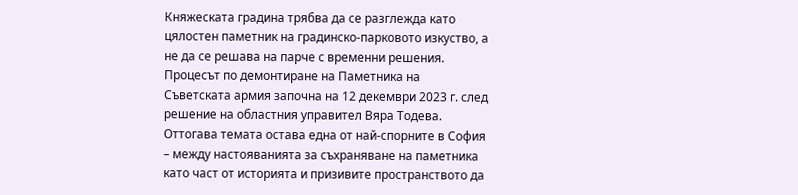Княжеската градина трябва да се разглежда като цялостен паметник на градинско-парковото изкуство, а не да се решава на парче с временни решения.
Процесът по демонтиране на Паметника на Съветската армия започна на 12 декември 2023 г. след решение на областния управител Вяра Тодева. Оттогава темата остава една от най-спорните в София – между настояванията за съхраняване на паметника като част от историята и призивите пространството да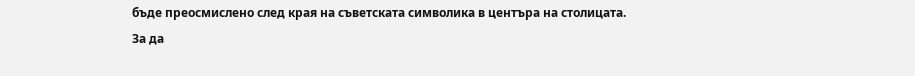бъде преосмислено след края на съветската символика в центъра на столицата.
За да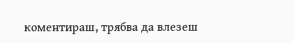коментираш, трябва да влезеш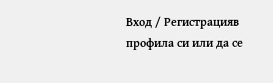Вход / Регистрацияв профила си или да се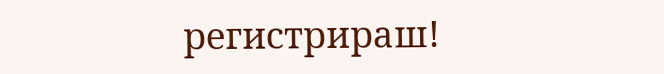регистрираш!